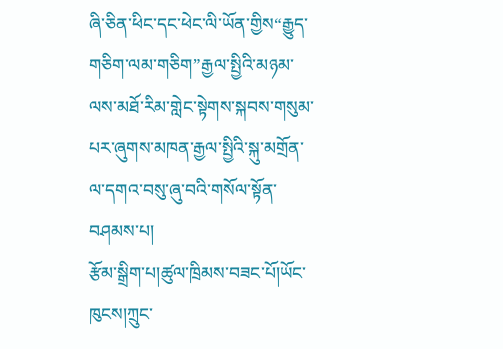ཞི་ཅིན་ཕིང་དང་ཕེང་ལི་ཡོན་གྱིས“རྒྱུད་གཅིག་ལམ་གཅིག”རྒྱལ་སྤྱིའི་མཉམ་ལས་མཐོ་རིམ་གླེང་སྟེགས་སྐབས་གསུམ་པར་ཞུགས་མཁན་རྒྱལ་སྤྱིའི་སྐུ་མགྲོན་ལ་དགའ་བསུ་ཞུ་བའི་གསོལ་སྟོན་བཤམས་པ།
རྩོམ་སྒྲིག་པ།ཚུལ་ཁྲིམས་བཟང་པོ།ཡོང་ཁུངས།ཀྲུང་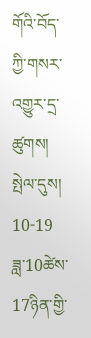གོའི་བོད་ཀྱི་གསར་འགྱུར་དྲ་ཚུགས། སྤེལ་དུས། 10-19
ཟླ་10ཚེས་17ཉིན་གྱི་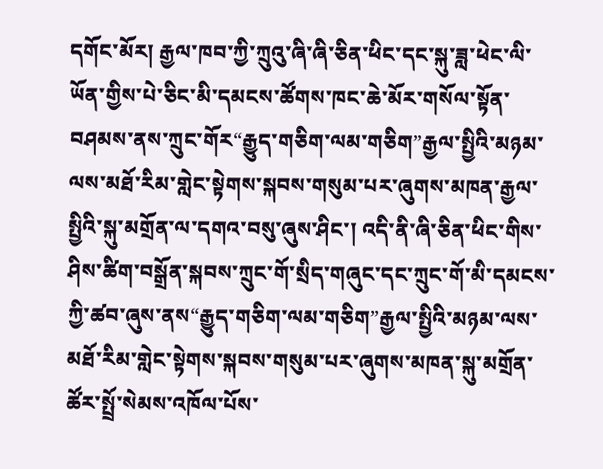དགོང་མོར། རྒྱལ་ཁབ་ཀྱི་ཀྲུའུ་ཞི་ཞི་ཅིན་ཕིང་དང་སྐུ་ཟླ་ཕེང་ལི་ཡོན་གྱིས་པེ་ཅིང་མི་དམངས་ཚོགས་ཁང་ཆེ་མོར་གསོལ་སྟོན་བཤམས་ནས་ཀྲུང་གོར“རྒྱུད་གཅིག་ལམ་གཅིག”རྒྱལ་སྤྱིའི་མཉམ་ལས་མཐོ་རིམ་གླེང་སྟེགས་སྐབས་གསུམ་པར་ཞུགས་མཁན་རྒྱལ་སྤྱིའི་སྐུ་མགྲོན་ལ་དགའ་བསུ་ཞུས་ཤིང་། འདི་ནི་ཞི་ཅིན་ཕིང་གིས་ཤིས་ཚིག་བསྒྲོན་སྐབས་ཀྲུང་གོ་སྲིད་གཞུང་དང་ཀྲུང་གོ་མི་དམངས་ཀྱི་ཚབ་ཞུས་ནས“རྒྱུད་གཅིག་ལམ་གཅིག”རྒྱལ་སྤྱིའི་མཉམ་ལས་མཐོ་རིམ་གླེང་སྟེགས་སྐབས་གསུམ་པར་ཞུགས་མཁན་སྐུ་མགྲོན་ཚོར་སྤྲོ་སེམས་འཁོལ་པོས་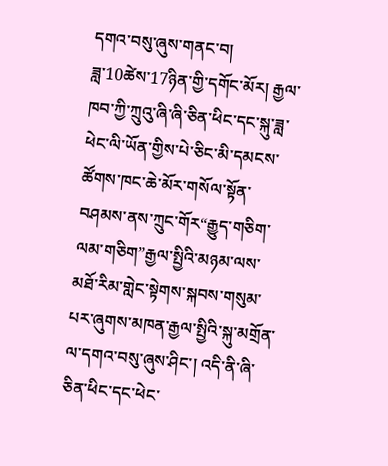དགའ་བསུ་ཞུས་གནང་བ།
ཟླ་10ཚེས་17ཉིན་གྱི་དགོང་མོར། རྒྱལ་ཁབ་ཀྱི་ཀྲུའུ་ཞི་ཞི་ཅིན་ཕིང་དང་སྐུ་ཟླ་ཕེང་ལི་ཡོན་གྱིས་པེ་ཅིང་མི་དམངས་ཚོགས་ཁང་ཆེ་མོར་གསོལ་སྟོན་བཤམས་ནས་ཀྲུང་གོར“རྒྱུད་གཅིག་ལམ་གཅིག”རྒྱལ་སྤྱིའི་མཉམ་ལས་མཐོ་རིམ་གླེང་སྟེགས་སྐབས་གསུམ་པར་ཞུགས་མཁན་རྒྱལ་སྤྱིའི་སྐུ་མགྲོན་ལ་དགའ་བསུ་ཞུས་ཤིང་། འདི་ནི་ཞི་ཅིན་ཕིང་དང་ཕེང་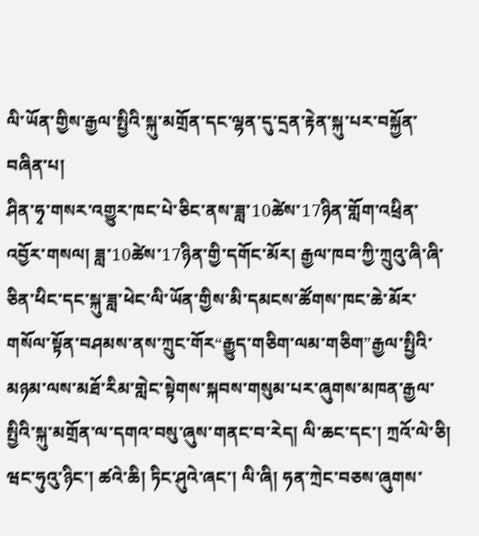ལི་ཡོན་གྱིས་རྒྱལ་སྤྱིའི་སྐུ་མགྲོན་དང་ལྷན་དུ་དྲན་རྟེན་སྐུ་པར་བསྐྱོན་བཞིན་པ།
ཤིན་ཧྭ་གསར་འགྱུར་ཁང་པེ་ཅིང་ནས་ཟླ་10ཚེས་17ཉིན་གློག་འཕྲིན་འབྱོར་གསལ། ཟླ་10ཚེས་17ཉིན་གྱི་དགོང་མོར། རྒྱལ་ཁབ་ཀྱི་ཀྲུའུ་ཞི་ཞི་ཅིན་ཕིང་དང་སྐུ་ཟླ་ཕེང་ལི་ཡོན་གྱིས་མི་དམངས་ཚོགས་ཁང་ཆེ་མོར་གསོལ་སྟོན་བཤམས་ནས་ཀྲུང་གོར“རྒྱུད་གཅིག་ལམ་གཅིག”རྒྱལ་སྤྱིའི་མཉམ་ལས་མཐོ་རིམ་གླེང་སྟེགས་སྐབས་གསུམ་པར་ཞུགས་མཁན་རྒྱལ་སྤྱིའི་སྐུ་མགྲོན་ལ་དགའ་བསུ་ཞུས་གནང་བ་རེད། ལི་ཆང་དང་། ཀྲའོ་ལེ་ཅི། ཝང་ཧུའུ་ཉིང་། ཚའེ་ཆི། ཏིང་ཤུའེ་ཞང་། ལི་ཞི། ཧན་ཀྲེང་བཅས་ཞུགས་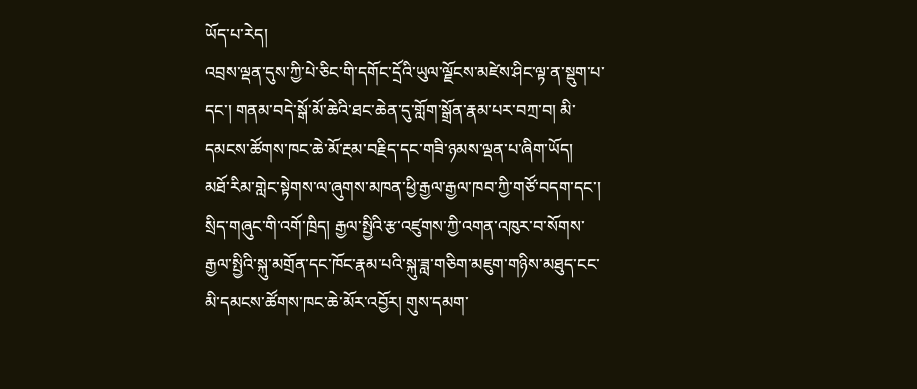ཡོད་པ་རེད།
འབྲས་ལྡན་དུས་ཀྱི་པེ་ཅིང་གི་དགོང་དྲོའི་ཡུལ་ལྗོངས་མཛེས་ཤིང་ལྟ་ན་སྡུག་པ་དང་། གནམ་བདེ་སྒོ་མོ་ཆེའི་ཐང་ཆེན་དུ་གློག་སྒྲོན་རྣམ་པར་བཀྲ་བ། མི་དམངས་ཚོགས་ཁང་ཆེ་མོ་རྔམ་བརྗིད་དང་གཟི་ཉམས་ལྡན་པ་ཞིག་ཡོད།
མཐོ་རིམ་གླེང་སྟེགས་ལ་ཞུགས་མཁན་ཕྱི་རྒྱལ་རྒྱལ་ཁབ་ཀྱི་གཙོ་བདག་དང་། སྲིད་གཞུང་གི་འགོ་ཁྲིད། རྒྱལ་སྤྱིའི་རྩ་འཛུགས་ཀྱི་འགན་འཁུར་བ་སོགས་རྒྱལ་སྤྱིའི་སྐུ་མགྲོན་དང་ཁོང་རྣམ་པའི་སྐུ་ཟླ་གཅིག་མཇུག་གཉིས་མཐུད་ངང་མི་དམངས་ཚོགས་ཁང་ཆེ་མོར་འབྱོར། གུས་དམག་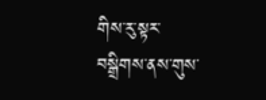གིས་རུ་སྟར་བསྒྲིགས་ནས་གུས་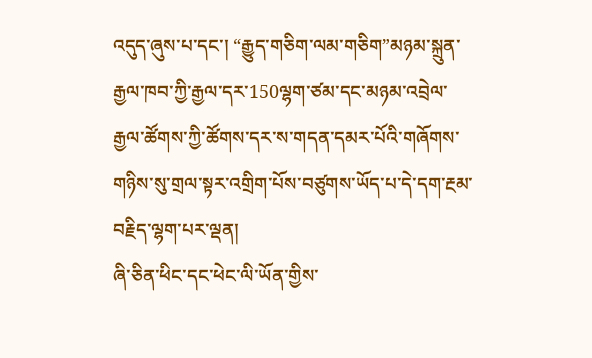འདུད་ཞུས་པ་དང་། “རྒྱུད་གཅིག་ལམ་གཅིག”མཉམ་སྐྲུན་རྒྱལ་ཁབ་ཀྱི་རྒྱལ་དར་150ལྷག་ཙམ་དང་མཉམ་འབྲེལ་རྒྱལ་ཚོགས་ཀྱི་ཚོགས་དར་ས་གདན་དམར་པོའི་གཞོགས་གཉིས་སུ་གྲལ་སྟར་འགྲིག་པོས་བཙུགས་ཡོད་པ་དེ་དག་རྔམ་བརྗིད་ལྷག་པར་ལྡན།
ཞི་ཅིན་ཕིང་དང་ཕེང་ལི་ཡོན་གྱིས་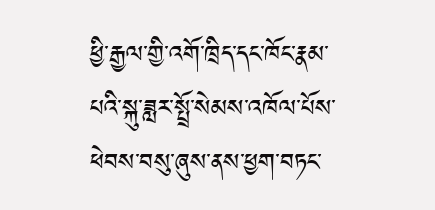ཕྱི་རྒྱལ་གྱི་འགོ་ཁྲིད་དང་ཁོང་རྣམ་པའི་སྐུ་ཟླར་སྤྲོ་སེམས་འཁོལ་པོས་ཕེབས་བསུ་ཞུས་ནས་ཕྱག་བཏང་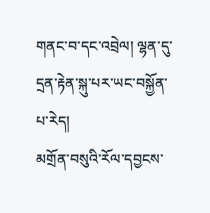གནང་བ་དང་འབྲེལ། ལྷན་དུ་དྲན་རྟེན་སྐུ་པར་ཡང་བསྐྱོན་པ་རེད།
མགྲོན་བསུའི་རོལ་དབྱངས་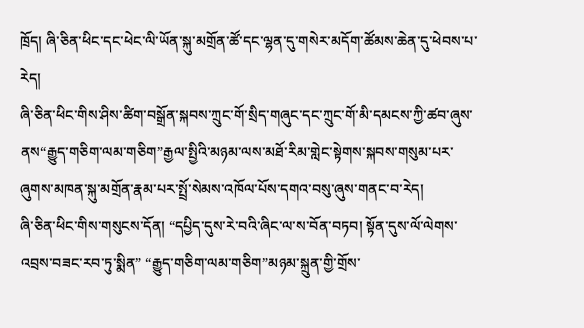ཁྲོད། ཞི་ཅིན་ཕིང་དང་ཕེང་ལི་ཡོན་སྐུ་མགྲོན་ཚོ་དང་ལྷན་དུ་གསེར་མདོག་ཚོམས་ཆེན་དུ་ཕེབས་པ་རེད།
ཞི་ཅིན་ཕིང་གིས་ཤིས་ཚིག་བསྒྲོན་སྐབས་ཀྲུང་གོ་སྲིད་གཞུང་དང་ཀྲུང་གོ་མི་དམངས་ཀྱི་ཚབ་ཞུས་ནས“རྒྱུད་གཅིག་ལམ་གཅིག”རྒྱལ་སྤྱིའི་མཉམ་ལས་མཐོ་རིམ་གླེང་སྟེགས་སྐབས་གསུམ་པར་ཞུགས་མཁན་སྐུ་མགྲོན་རྣམ་པར་སྤྲོ་སེམས་འཁོལ་པོས་དགའ་བསུ་ཞུས་གནང་བ་རེད།
ཞི་ཅིན་ཕིང་གིས་གསུངས་དོན། “དཔྱིད་དུས་རེ་བའི་ཞིང་ལ་ས་བོན་བཏབ། སྟོན་དུས་ལོ་ལེགས་འབྲས་བཟང་རབ་ཏུ་སྨིན” “རྒྱུད་གཅིག་ལམ་གཅིག”མཉམ་སྐྲུན་གྱི་གྲོས་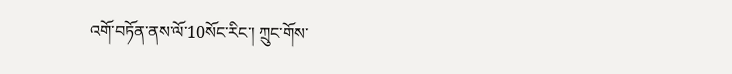འགོ་བཏོན་ནས་ལོ་10སོང་རིང་། ཀྲུང་གོས་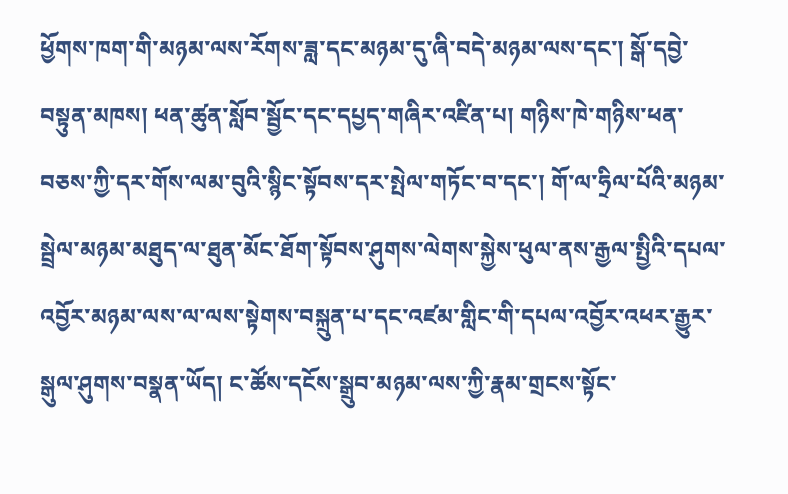ཕྱོགས་ཁག་གི་མཉམ་ལས་རོགས་ཟླ་དང་མཉམ་དུ་ཞི་བདེ་མཉམ་ལས་དང་། སྒོ་དབྱེ་བསྟུན་མཁས། ཕན་ཚུན་སློབ་སྦྱོང་དང་དཔྱད་གཞིར་འཛིན་པ། གཉིས་ཁེ་གཉིས་ཕན་བཅས་ཀྱི་དར་གོས་ལམ་བུའི་སྙིང་སྟོབས་དར་སྤེལ་གཏོང་བ་དང་། གོ་ལ་ཧྲིལ་པོའི་མཉམ་སྦྲེལ་མཉམ་མཐུད་ལ་ཐུན་མོང་ཐོག་སྟོབས་ཤུགས་ལེགས་སྐྱེས་ཕུལ་ནས་རྒྱལ་སྤྱིའི་དཔལ་འབྱོར་མཉམ་ལས་ལ་ལས་སྟེགས་བསྐྲུན་པ་དང་འཛམ་གླིང་གི་དཔལ་འབྱོར་འཕར་རྒྱུར་སྒུལ་ཤུགས་བསྣན་ཡོད། ང་ཚོས་དངོས་སྒྲུབ་མཉམ་ལས་ཀྱི་རྣམ་གྲངས་སྟོང་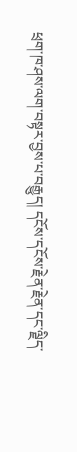ཕྲག་ཁ་ཤས་ལག་བསྟར་བྱས་པ་བརྒྱུད། དངོས་དངོས་རྗེན་རྗེན་དང་ལྗིད་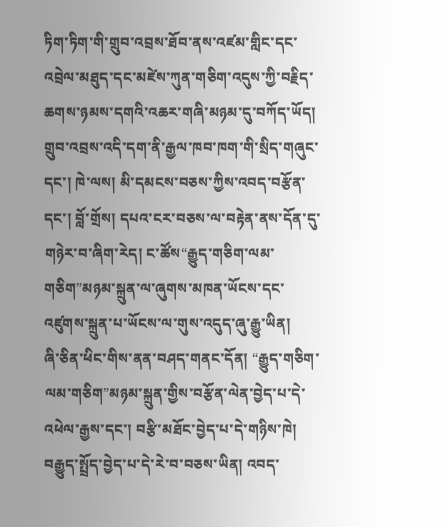ཏིག་ཏིག་གི་གྲུབ་འབྲས་ཐོབ་ནས་འཛམ་གླིང་དང་འབྲེལ་མཐུད་དང་མཛེས་ཀུན་གཅིག་འདུས་ཀྱི་བརྗིད་ཆགས་ཉམས་དགའི་འཆར་གཞི་མཉམ་དུ་བཀོད་ཡོད། གྲུབ་འབྲས་འདི་དག་ནི་རྒྱལ་ཁབ་ཁག་གི་སྲིད་གཞུང་དང་། ཁེ་ལས། མི་དམངས་བཅས་ཀྱིས་འབད་བརྩོན་དང་། བློ་གྲོས། དཔའ་ངར་བཅས་ལ་བརྟེན་ནས་དོན་དུ་གཉེར་བ་ཞིག་རེད། ང་ཚོས“རྒྱུད་གཅིག་ལམ་གཅིག”མཉམ་སྐྲུན་ལ་ཞུགས་མཁན་ཡོངས་དང་འཛུགས་སྐྲུན་པ་ཡོངས་ལ་གུས་འདུད་ཞུ་རྒྱུ་ཡིན།
ཞི་ཅིན་ཕིང་གིས་ནན་བཤད་གནང་དོན། “རྒྱུད་གཅིག་ལམ་གཅིག”མཉམ་སྐྲུན་གྱིས་བརྩོན་ལེན་བྱེད་པ་དེ་འཕེལ་རྒྱས་དང་། བརྩི་མཐོང་བྱེད་པ་དེ་གཉིས་ཁེ། བརྒྱུད་སྤྲོད་བྱེད་པ་དེ་རེ་བ་བཅས་ཡིན། འབད་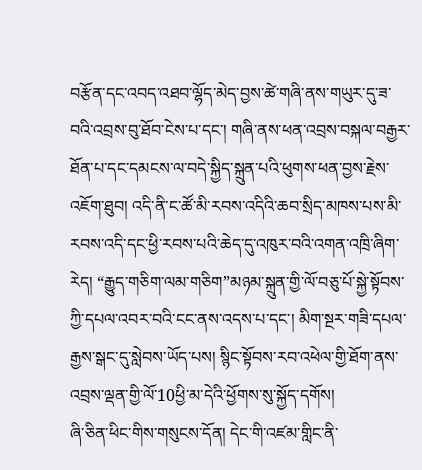བརྩོན་དང་འབད་འཐབ་ལྷོད་མེད་བྱས་ཚེ་གཞི་ནས་གཡུར་དུ་ཟ་བའི་འབྲས་བུ་ཐོབ་ངེས་པ་དང་། གཞི་ནས་ཕན་འབྲས་བསྐལ་བརྒྱར་ཐོན་པ་དང་དམངས་ལ་བདེ་སྐྱིད་སྐྲུན་པའི་ཕུགས་ཕན་བྱས་རྗེས་འཇོག་ཐུབ། འདི་ནི་ང་ཚོ་མི་རབས་འདིའི་ཆབ་སྲིད་མཁས་པས་མི་རབས་འདི་དང་ཕྱི་རབས་པའི་ཆེད་དུ་འཁུར་བའི་འགན་འཁྲི་ཞིག་རེད། “རྒྱུད་གཅིག་ལམ་གཅིག”མཉམ་སྐྲུན་གྱི་ལོ་བཅུ་པོ་སྐྱེ་སྟོབས་ཀྱི་དཔལ་འབར་བའི་ངང་ནས་འདས་པ་དང་། མིག་སྔར་གཟི་དཔལ་རྒྱས་སྒང་དུ་སླེབས་ཡོད་པས། སྙིང་སྟོབས་རབ་འཕེལ་གྱི་ཐོག་ནས་འབྲས་ལྡན་གྱི་ལོ་10ཕྱི་མ་དེའི་ཕྱོགས་སུ་སྐྱོད་དགོས།
ཞི་ཅིན་ཕིང་གིས་གསུངས་དོན། དེང་གི་འཛམ་གླིང་ནི་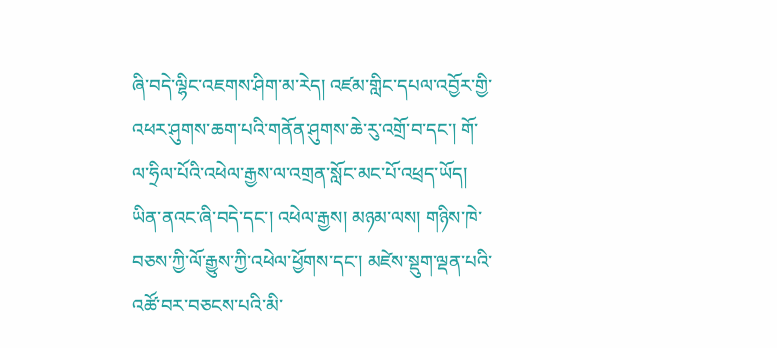ཞི་བདེ་ལྷིང་འཇགས་ཤིག་མ་རེད། འཛམ་གླིང་དཔལ་འབྱོར་གྱི་འཕར་ཤུགས་ཆག་པའི་གནོན་ཤུགས་ཆེ་རུ་འགྲོ་བ་དང་། གོ་ལ་ཧྲིལ་པོའི་འཕེལ་རྒྱས་ལ་འགྲན་སློང་མང་པོ་འཕྲད་ཡོད། ཡིན་ནའང་ཞི་བདེ་དང་། འཕེལ་རྒྱས། མཉམ་ལས། གཉིས་ཁེ་བཅས་ཀྱི་ལོ་རྒྱུས་ཀྱི་འཕེལ་ཕྱོགས་དང་། མཛེས་སྡུག་ལྡན་པའི་འཚོ་བར་བཅངས་པའི་མི་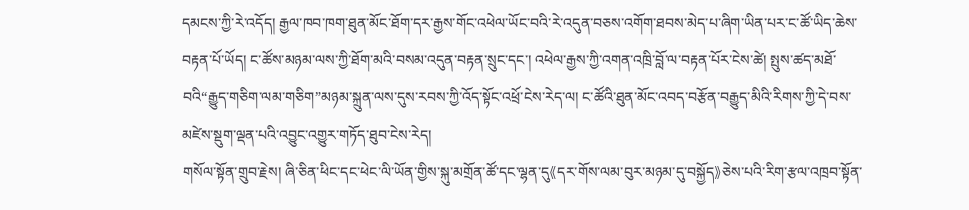དམངས་ཀྱི་རེ་འདོད། རྒྱལ་ཁབ་ཁག་ཐུན་མོང་ཐོག་དར་རྒྱས་གོང་འཕེལ་ཡོང་བའི་རེ་འདུན་བཅས་འགོག་ཐབས་མེད་པ་ཞིག་ཡིན་པར་ང་ཚོ་ཡིད་ཆེས་བརྟན་པོ་ཡོད། ང་ཚོས་མཉམ་ལས་ཀྱི་ཐོག་མའི་བསམ་འདུན་བརྟན་སྲུང་དང་། འཕེལ་རྒྱས་ཀྱི་འགན་འཁྲི་བློ་ལ་བརྟན་པོར་ངེས་ཚེ། སྤུས་ཚད་མཐོ་བའི“རྒྱུད་གཅིག་ལམ་གཅིག”མཉམ་སྐྲུན་ལས་དུས་རབས་ཀྱི་འོད་སྟོང་འཕྲོ་ངེས་རེད་ལ། ང་ཚོའི་ཐུན་མོང་འབད་བརྩོན་བརྒྱུད་མིའི་རིགས་ཀྱི་དེ་བས་མཛེས་སྡུག་ལྡན་པའི་འབྱུང་འགྱུར་གཏོད་ཐུབ་ངེས་རེད།
གསོལ་སྟོན་གྲུབ་རྗེས། ཞི་ཅིན་ཕིང་དང་ཕེང་ལི་ཡོན་གྱིས་སྐུ་མགྲོན་ཚོ་དང་ལྷན་དུ《དར་གོས་ལམ་བུར་མཉམ་དུ་བསྐྱོད》ཅེས་པའི་རིག་རྩལ་འཁྲབ་སྟོན་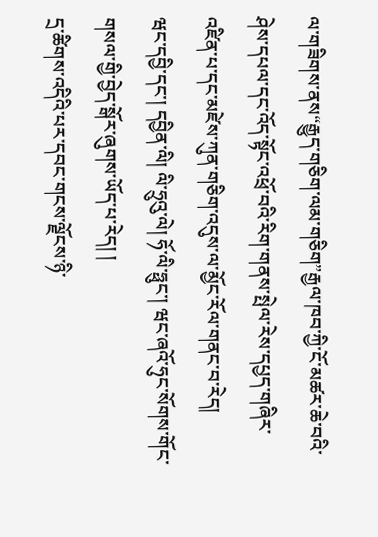ལ་གཟིགས་ནས“རྒྱུད་གཅིག་ལམ་གཅིག”རྒྱལ་ཁབ་ཀྱི་ངོ་མཚར་ཆེ་བའི་ཤེས་དཔལ་དང་འོད་སྟོང་འཕྲོ་བའི་རིག་གནས་སྤེལ་རེས་དཔྱད་གཞིར་འཛིན་པ་དང་མཛེས་ཀུན་གཅིག་འདུས་ལ་མྱོང་རོལ་གནང་བ་རེད།
ཝང་དབྱི་དང་། དབྱིན་ལི། ལི་ཧྲུའུ་ལེ། ཧོ་ལི་ཧྥུང་། ཝང་ཞའོ་ཧུང་སོགས་གོང་གསལ་གྱི་བྱེད་སྒོར་ཞུགས་ཡོད་པ་རེད། །
དྲ་ཚིགས་འདིའི་པར་དབང་གངས་ལྗོངས་ཉི་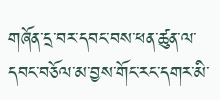གཞོན་དྲ་བར་དབང་བས་ཕན་ཚུན་ལ་དབང་བཅོལ་མ་བྱས་གོང་རང་དགར་མི་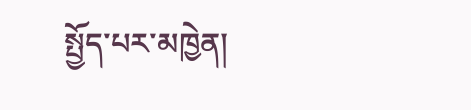སྤྱོད་པར་མཁྱེན།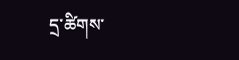དྲ་ཚིགས་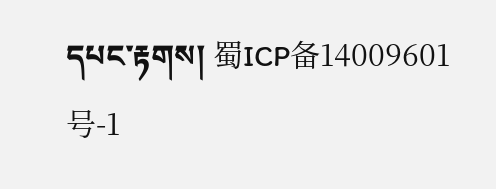དཔང་རྟགས། 蜀ICP备14009601号-1